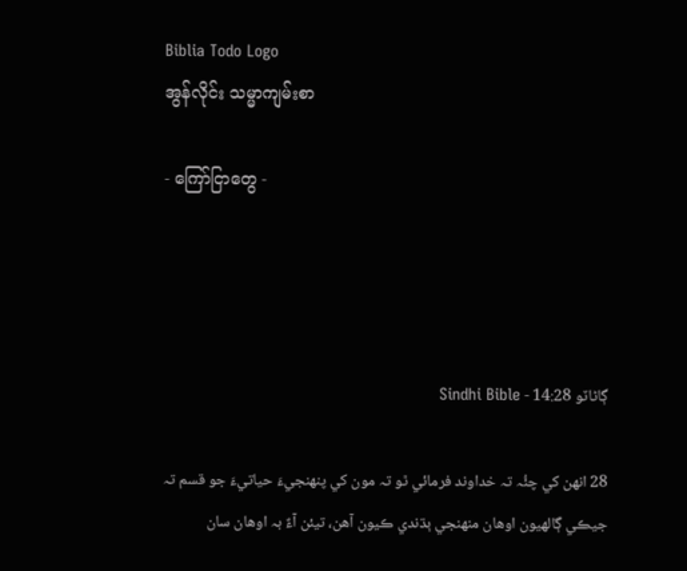Biblia Todo Logo
အွန်လိုင်း သမ္မာကျမ်းစာ

- ကြော်ငြာတွေ -




ڳاڻاٽو 14:28 - Sindhi Bible

28 انهن کي چئُہ تہ خداوند فرمائي ٿو تہ مون کي پنهنجيءَ حياتيءَ جو قسم تہ جيڪي ڳالهيون اوهان منهنجي ٻڌندي ڪيون آهن، تيئن آءٌ بہ اوهان سان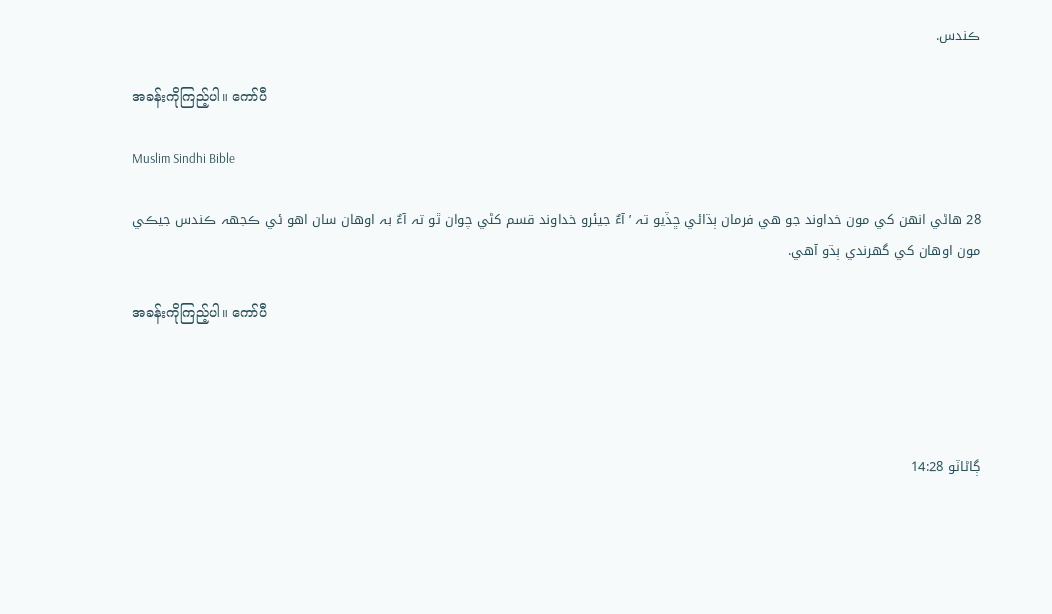ڪندس.

အခန်းကိုကြည့်ပါ။ ကော်ပီ

Muslim Sindhi Bible

28 هاڻي انهن کي مون خداوند جو هي فرمان ٻڌائي ڇڏيو تہ ’آءٌ جيئرو خداوند قسم کڻي چوان ٿو تہ آءٌ بہ اوهان سان اهو ئي ڪجھہ ڪندس جيڪي مون اوهان کي گھرندي ٻڌو آهي.

အခန်းကိုကြည့်ပါ။ ကော်ပီ




ڳاڻاٽو 14:28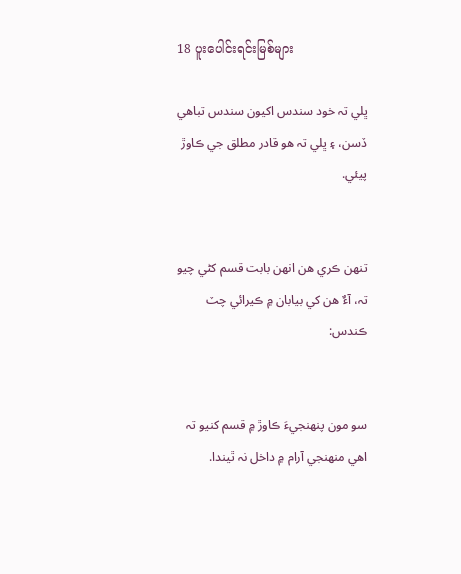18 ပူးပေါင်းရင်းမြစ်များ

ڀلي تہ خود سندس اکيون سندس تباهي ڏسن، ۽ ڀلي تہ هو قادر مطلق جي ڪاوڙ پيئي.


تنهن ڪري هن انهن بابت قسم کڻي چيو تہ، آءٌ هن کي بيابان ۾ ڪيرائي چٽ ڪندس:


سو مون پنهنجيءَ ڪاوڙ ۾ قسم کنيو تہ اهي منهنجي آرام ۾ داخل نہ ٿيندا.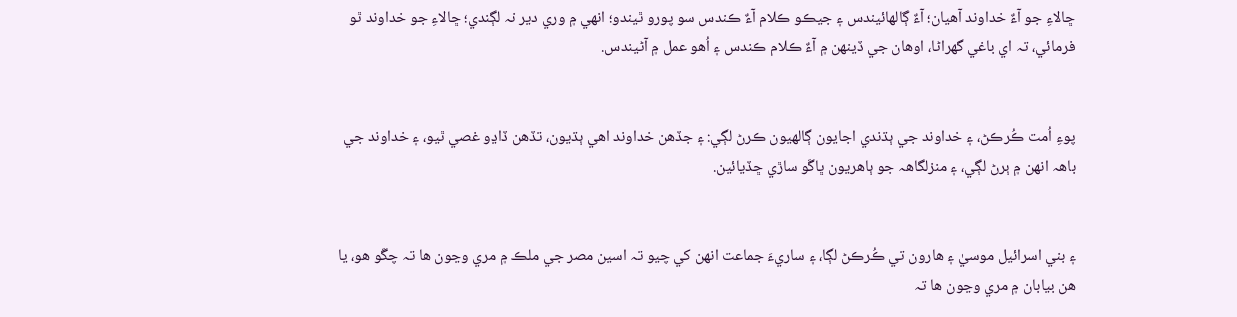ڇالاءِ جو آءٌ خداوند آهيان؛ آءٌ ڳالهائيندس ۽ جيڪو ڪلام آءٌ ڪندس سو پورو ٿيندو؛ انهي ۾ وري دير نہ لڳندي؛ ڇالاءِ جو خداوند ٿو فرمائي، تہ اي باغي گهراڻا، اوهان جي ڏينهن ۾ آءٌ ڪلام ڪندس ۽ اُهو عمل ۾ آڻيندس.


پوءِ اُمت ڪُرڪڻ، ۽ خداوند جي ٻڌندي اجايون ڳالهيون ڪرڻ لڳي: ۽ جڏهن خداوند اهي ٻڌيون، تڏهن ڏاڍو غصي ٿيو، ۽ خداوند جي باهہ انهن ۾ ٻرڻ لڳي، ۽ منزلگاهہ جو ٻاهريون ڀاڱو ساڙي ڇڏيائين.


۽ بني اسرائيل موسيٰ ۽ هارون تي ڪُرڪڻ لڳا، ۽ ساريءَ جماعت انهن کي چيو تہ اسين مصر جي ملڪ ۾ مري وڃون ها تہ چڱو هو، يا هن بيابان ۾ مري وڃون ها تہ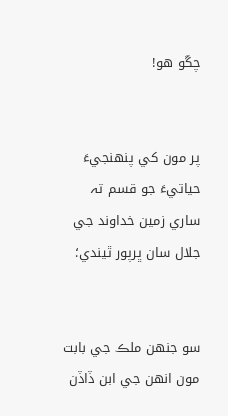چڱو هو!


پر مون کي پنهنجيءَ حياتيءَ جو قسم تہ ساري زمين خداوند جي جلال سان ڀرپور ٿيندي؛


سو جنهن ملڪ جي بابت مون انهن جي ابن ڏاڏن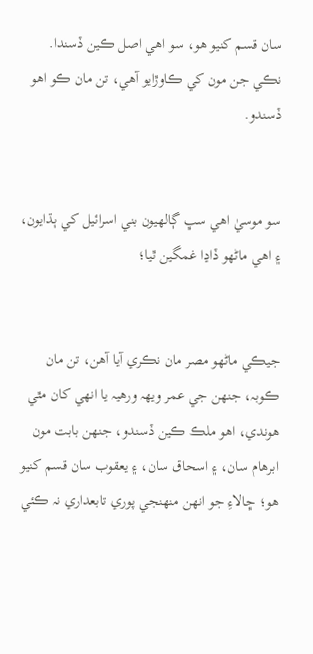سان قسم کنيو هو، سو اهي اصل ڪين ڏسندا. نڪي جن مون کي ڪاوڙايو آهي، تن مان ڪو اهو ڏسندو.


سو موسيٰ اهي سڀ ڳالهيون بني اسرائيل کي ٻڌايون، ۽ اهي ماڻهو ڏاڍا غمگين ٿيا؛


جيڪي ماڻهو مصر مان نڪري آيا آهن، تن مان ڪوبہ، جنهن جي عمر ويهہ ورهيہ يا انهي کان مٿي هوندي، اهو ملڪ ڪين ڏسندو، جنهن بابت مون ابرهام سان، ۽ اسحاق سان، ۽ يعقوب سان قسم کنيو هو؛ ڇالاءِ جو انهن منهنجي پوري تابعداري نہ ڪئي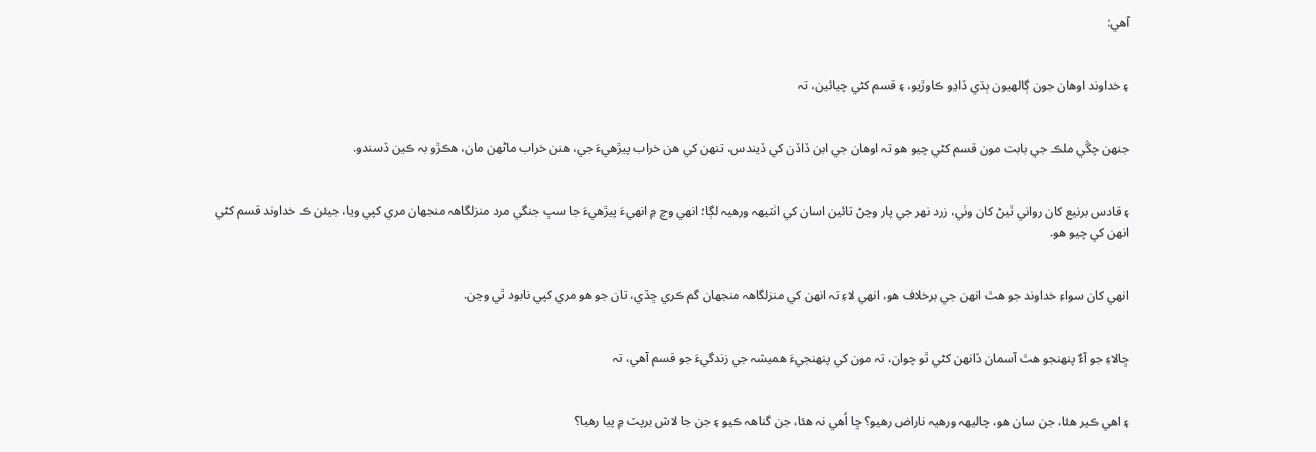آهي:


۽ خداوند اوهان جون ڳالهيون ٻڌي ڏاڍو ڪاوڙيو، ۽ قسم کڻي چيائين، تہ


جنهن چڱي ملڪ جي بابت مون قسم کڻي چيو هو تہ اوهان جي ابن ڏاڏن کي ڏيندس، تنهن کي هن خراب پيڙهيءَ جي، هنن خراب ماڻهن مان، هڪڙو بہ ڪين ڏسندو.


۽ قادس برنيع کان رواني ٿيڻ کان وٺي، زرد نهر جي پار وڃڻ تائين اسان کي اٺٽيهہ ورهيہ لڳا؛ انهي وچ ۾ انهيءَ پيڙهيءَ جا سڀ جنگي مرد منزلگاهہ منجهان مري کپي ويا، جيئن ڪ خداوند قسم کڻي انهن کي چيو هو.


انهي کان سواءِ خداوند جو هٿ انهن جي برخلاف هو، انهي لاءِ تہ انهن کي منزلگاهہ منجهان گم ڪري ڇڏي، تان جو هو مري کپي نابود ٿي وڃن.


ڇالاءِ جو آءٌ پنهنجو هٿ آسمان ڏانهن کڻي ٿو چوان، تہ مون کي پنهنجيءَ هميشہ جي زندگيءَ جو قسم آهي، تہ


۽ اهي ڪير هئا، جن سان هو، چاليهہ ورهيہ ناراض رهيو؟ ڇا اُهي نہ هئا، جن گناهہ ڪيو ۽ جن جا لاش برپٽ ۾ پيا رهيا؟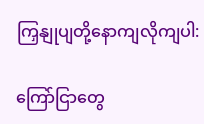ကြှနျုပျတို့နောကျလိုကျပါ:

ကြော်ငြာတွေ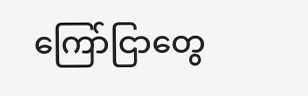ကြော်ငြာတွေ